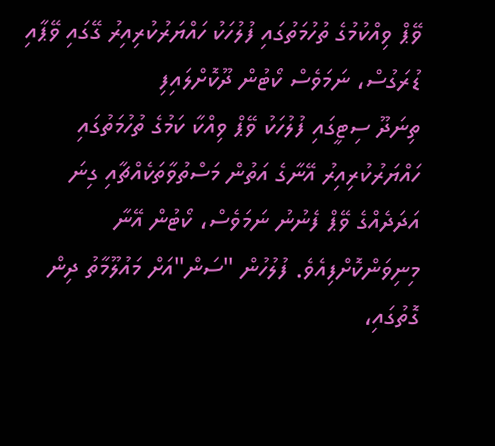ވޭޕް ވިއްކުމުގެ ތުހުމަތުގައި ފުލުހަކު ހައްޔަރުކުރިއިރު ގޭގައި ވޭޕާއި ޑުރަގުސް، ނަމަވެސް ކޯޓުން ދޫކޮށްލައިފި
ތިނަދޫ ސިޓީގައި ފުލުހަކު ވޭޕް ވިއްކާ ކަމުގެ ތުހުމަތުގައި ހައްޔަރުކުރިއިރު އޭނާގެ އަތުން މަސްތުވާތަކެއްޗާއި ގިނަ އަދަދެއްގެ ވޭޕް ފެނުނު ނަމަވެސް، ކޯޓުން އޭނާ މިނިވަންކޮށްފިއެވެ. ފުލުހުން "ސަން"އަށް މައުލޫމާތު ދިން ގޮތުގައި،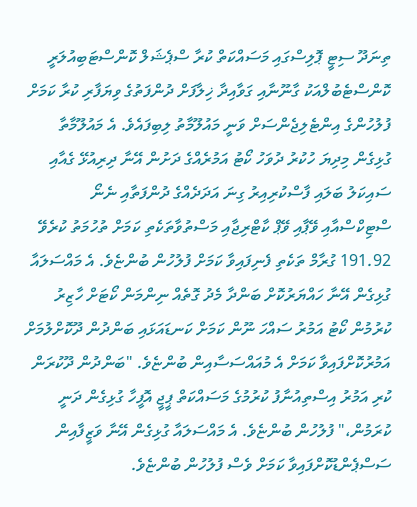ތިނަދޫ ސިޓީ ޕޮލިސްގައި މަސައްކަތް ކުރާ ސްޕެޝަލް ކޮންސްޓަބިއުލަރީ ކޮންސްޓެބުލްއަކު ގާނޫނާއި ގަވާއިދާ ޚިލާފަށް ދުންފަތުގެ ވިޔަފާރި ކުރާ ކަމަށް ފުލުހުންގެ އިންޓެލިޖެންސަށް ވަނީ މައުލޫމާތު ލިބިފައެވެ. އެ މައުލޫމާތާ ގުޅިގެން މިދިޔަ ހުކުރު ދުވަހު ކޯޓު އަމުރެއްގެ ދަށުން އޭނާ ދިރިއުޅޭ ގެއާއި ސައިކަލު ބަލައި ފާސްކުރިއިރު ގިނަ އަދަދެއްގެ ދުންފަތާއި ނެނޯ ސްޓިކްސްއާއި ވޭޕާއި ވޭޕް ކާޓްރިޖާއި މަސްތުވާތަކެތި ކަމަށް ތުހުމަތު ކުރެވޭ 191.92 ގުރާމް ތަކެތި ފެނިފައިވާ ކަމަށް ފުލުހުން ބުންޏެވެ. އެ މައްސަލައާ ގުޅިގެން އޭނާ ހައްޔަރުކޮށް ބަންދާ މެދު ގޮތެއް ނިންމަން ކޯޓަށް ހާޒިރު ކުރުމުން ކޯޓު އަމުރު ސައްހަ ނޫން ކަމަށް ކަނޑައަޅައި ބަންދުން ދޫކޮށްލުމަށް އަމުރުކޮށްފައިވާ ކަމަށް އެ މުއައްސަސާއިން ބުންޏެވެ. "ބަންދުން ދޫކުރަން ކުރި އަމުރު އިސްތިއުނާފު ކުރުމުގެ މަސައްކަތް ޕީޖީ އޮފީހާ ގުޅިގެން ދަނީ ކުރަމުން،" ފުލުހުން ބުންޏެވެ. އެ މައްސަލައާ ގުޅިގެން އޭނާ ވަޒީފާއިން ސަސްޕެންޑުކޮށްފައިވާ ކަމަށް ވެސް ފުލުހުން ބުންޏެވެ.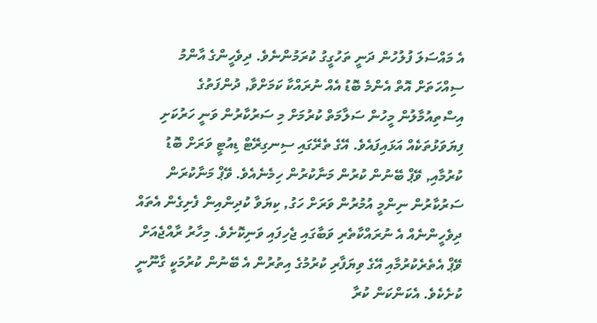އެ މައްސަލަ ފުލުހުން ދަނީ ތަހުގީގު ކުރަމުންނެވެ. ދިވެހީންގެ އާންމު ސިއްހަތަށް އޮތް އެންމެ ބޮޑު އެއް ނުރައްކާ ކަމަށްވާ, ދުންފަތުގެ އިސްތިއުމާލުން މީހުން ސަލާމަތް ކުރުމަށް މި ސަރުކާރުން ވަނީ ހަރުކަށި ފިޔަވަޅުތަކެއް އަޅައިފައެވެ. އޭގެ ތެރޭގައި ސިނގިރޭޓް ޑިއުޓީ ވަރަށް ބޮޑު ކުރުމާއި, ވޭޕް ބޭނުން ކުރުން މަނާކުރުން ހިމެނެއެވެ. ވޭޕް މަނާކުރަން ސަރުކާރުން ނިންމީ އުމުރުން ވަރަށް ހަގު, ކިޔަވާ ކުދިންއިން ފެށިގެން އެތައް ދިވެހީންނެއް އެ ނުރައްކާތެރި ވަބާގައި ޖެހިފައި ވަނިކޮށެވެ. މިހާރު ރާއްޖެއަށް ވޭޕް އެތެރެކުރުމާއި އޭގެ ވިޔަފާރި ކުރުމުގެ އިތުރުން އެ ބޭނުން ކުރުމަކީ ގާނޫނީ ކުށެކެވެ. އެކަންކަން ކުރާ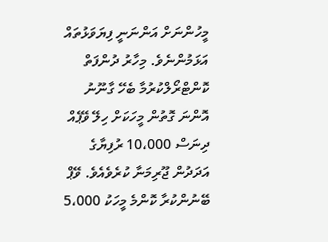މީހުންނަށް އަންނަނީ ފިޔަވަޅުތައް އަޅަމުންނެވެ. މިހާރު ދުންފަތް ކޮންޓްރޯލްކުރުމާ ބެހޭ ގާނޫނު އޮންނަ ގޮތުން މީހަކަށް ހިލޭ ވޭޕެއް ދިނަސް 10،000 ރުފިޔާގެ އަދަދުން ޖޫރިމަނާ ކުރެވެއެވެ. ވޭޕް ބޭނުންކުރާ ކޮންމެ މީހަކު 5،000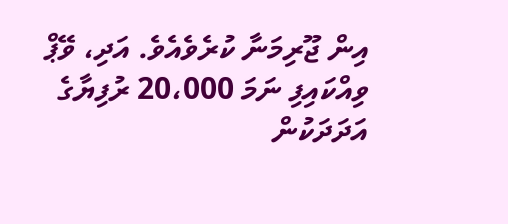އިން ޖޫރިމަނާ ކުރެވެއެވެ. އަދި، ވޭޕް ވިއްކައިފި ނަމަ 20،000 ރުފިޔާގެ އަދަދަކުން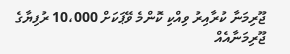ޖޫރިމަނާ ކުރާއިރު ވިއްކި ކޮންމެ ވޭޕަކަށް 10،000 ރުފިޔާގެ ޖޫރިމަނާއެއް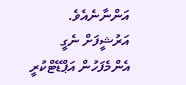އަންނާނެއެވެ.
އަރުޝީފަށް ނެގީ
އެންމެފަހުން އަޕްޑޭޓްކުރީ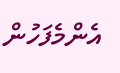އެންމެފަހުން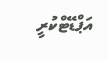އަޕްޑޭޓްކުރީ